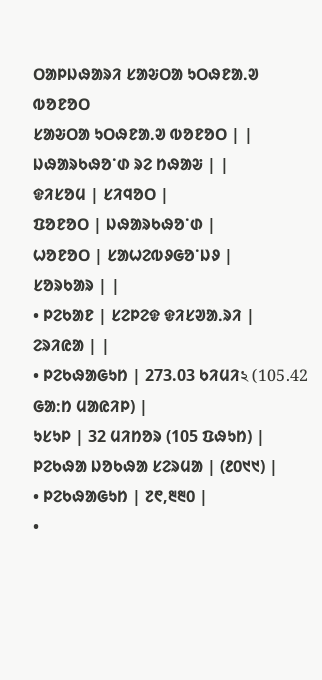ᱛᱟᱞᱡᱷᱟᱨᱤ ᱥᱟᱶᱛᱟ ᱩᱛᱷᱱᱟᱹᱣ ᱵᱚᱱᱚᱛ
ᱥᱟᱶᱛᱟ ᱩᱛᱷᱱᱟᱹᱣ ᱵᱚᱱᱚᱛ | |
ᱡᱷᱟᱨᱠᱷᱚᱸᱰ ᱨᱮ ᱴᱷᱟᱶ | |
ᱫᱤᱥᱚᱢ | ᱥᱤᱧᱚᱛ |
ᱯᱚᱱᱚᱛ | ᱡᱷᱟᱨᱠᱷᱚᱸᱰ |
ᱦᱚᱱᱚᱛ | ᱥᱟᱦᱮᱵᱽᱜᱚᱸᱡᱽ |
ᱥᱚᱨᱠᱟᱨ | |
• ᱞᱮᱠᱟᱱ | ᱥᱮᱞᱮᱫ ᱫᱤᱥᱣᱟᱹᱨᱤ |
ᱮᱨᱤᱭᱟ | |
• ᱞᱮᱠᱷᱟᱜᱩᱴ | 273.03 ᱠᱤᱢᱤ২ (105.42 ᱜᱟᱺᱴ ᱢᱟᱭᱤᱞ) |
ᱩᱥᱩᱞ | 32 ᱢᱤᱴᱚᱨ (105 ᱯᱷᱩᱴ) |
ᱞᱮᱠᱷᱟ ᱡᱚᱠᱷᱟ ᱥᱮᱨᱢᱟ | (᱒᱐᱑᱑) |
• ᱞᱮᱠᱷᱟᱜᱩᱴ | ᱗᱖,᱓᱓᱐ |
•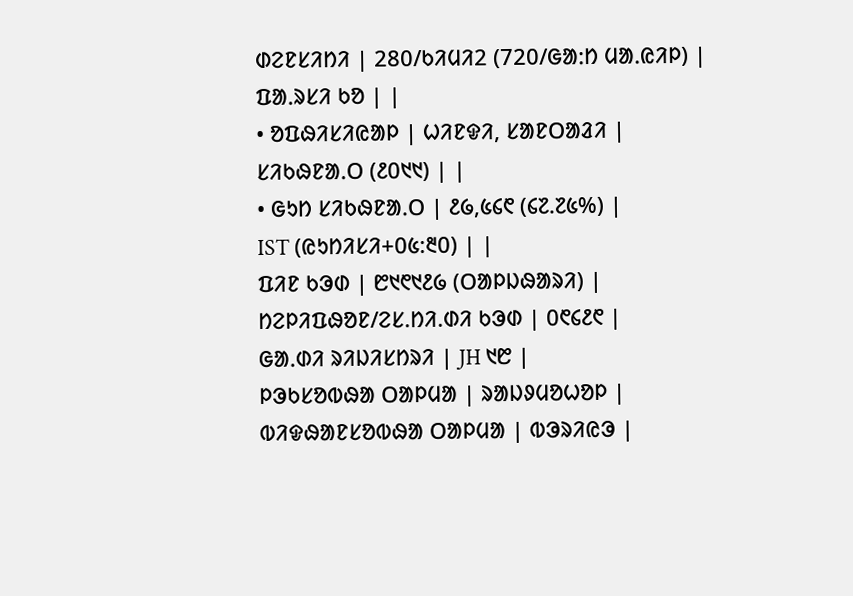ᱰᱮᱱᱥᱤᱴᱤ | 280/ᱠᱤᱢᱤ2 (720/ᱜᱟᱺᱴ ᱢᱟᱹᱭᱤᱞ) |
ᱯᱟᱹᱨᱥᱤ ᱠᱚ | |
• ᱚᱯᱷᱤᱥᱤᱭᱟᱞ | ᱦᱤᱱᱫᱤ, ᱥᱟᱱᱛᱟᱲᱤ |
ᱥᱤᱠᱷᱱᱟᱹᱛ (᱒᱐᱑᱑) | |
• ᱜᱩᱴ ᱥᱤᱠᱷᱱᱟᱹᱛ | ᱒᱙,᱕᱔᱖ (᱔᱗.᱗᱕%) |
IST (ᱭᱩᱴᱤᱥᱤ+᱐᱕:᱓᱐) | |
ᱯᱤᱱ ᱠᱳᱰ | ᱘᱑᱖᱑᱒᱙ (ᱛᱟᱞᱡᱷᱟᱨᱤ) |
ᱴᱮᱞᱤᱯᱷᱚᱱ/ᱮᱥ.ᱴᱤ.ᱰᱤ ᱠᱳᱰ | ᱐᱖᱔᱒᱖ |
ᱜᱟᱹᱰᱤ ᱨᱤᱡᱤᱥᱴᱨᱤ | JH ᱑᱘ |
ᱞᱳᱠᱥᱚᱵᱷᱟ ᱛᱟᱞᱢᱟ | ᱨᱟᱡᱽᱢᱚᱦᱚᱞ |
ᱵᱤᱫᱷᱟᱱᱥᱚᱵᱷᱟ ᱛᱟᱞᱢᱟ | ᱵᱳᱨᱤᱭᱳ |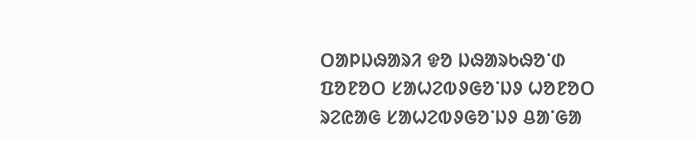ᱛᱟᱞᱡᱷᱟᱨᱤ ᱫᱚ ᱡᱷᱟᱨᱠᱷᱚᱸᱰ ᱯᱚᱱᱚᱛ ᱥᱟᱦᱮᱵᱽᱜᱚᱸᱡᱽ ᱦᱚᱱᱚᱛ ᱨᱮᱭᱟᱜ ᱥᱟᱦᱮᱵᱽᱜᱚᱸᱡᱽ ᱪᱟᱸᱜᱟ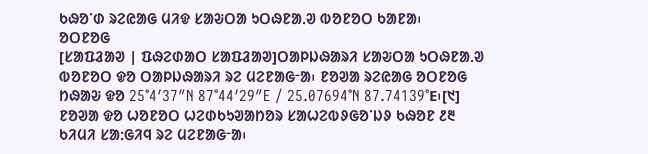ᱠᱷᱚᱸᱰ ᱨᱮᱭᱟᱜ ᱢᱤᱫ ᱥᱟᱶᱛᱟ ᱩᱛᱷᱱᱟᱹᱣ ᱵᱚᱱᱚᱛ ᱠᱟᱱᱟ᱾
ᱚᱛᱱᱚᱜ
[ᱥᱟᱯᱲᱟᱣ | ᱯᱷᱮᱰᱟᱛ ᱥᱟᱯᱲᱟᱣ]ᱛᱟᱞᱡᱷᱟᱨᱤ ᱥᱟᱶᱛᱟ ᱩᱛᱷᱱᱟᱹᱣ ᱵᱚᱱᱚᱛ ᱫᱚ ᱛᱟᱞᱡᱷᱟᱨᱤ ᱨᱮ ᱢᱮᱱᱟᱜᱼᱟ᱾ ᱱᱚᱣᱟ ᱨᱮᱭᱟᱜ ᱚᱛᱱᱚᱜ ᱴᱷᱟᱶ ᱫᱚ 25°4′37″N 87°44′29″E / 25.07694°N 87.74139°E᱾[᱑]
ᱱᱚᱣᱟ ᱫᱚ ᱦᱚᱱᱚᱛ ᱦᱮᱰᱠᱩᱣᱟᱴᱚᱨ ᱥᱟᱦᱮᱵᱽᱜᱚᱸᱡᱽ ᱠᱷᱚᱱ ᱒᱓ ᱠᱤᱢᱤ ᱥᱟᱺᱜᱤᱧ ᱨᱮ ᱢᱮᱱᱟᱜᱼᱟ᱾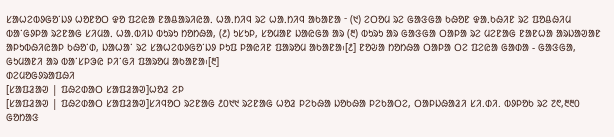ᱥᱟᱦᱮᱵᱽᱜᱚᱸᱡᱽ ᱦᱚᱱᱚᱛ ᱫᱚ ᱯᱮᱭᱟ ᱱᱟᱪᱟᱨᱤᱭᱟᱹ ᱦᱟᱹᱴᱤᱧ ᱨᱮ ᱦᱟᱹᱴᱤᱧ ᱟᱠᱟᱱᱟ ᱼ (᱑) ᱮᱛᱚᱢ ᱨᱮ ᱜᱟᱝᱜᱟ ᱠᱷᱚᱱ ᱫᱟᱹᱠᱷᱤᱱ ᱨᱮ ᱯᱚᱪᱷᱤᱢ ᱵᱟᱸᱜᱽᱞᱟ ᱨᱮᱱᱟᱜ ᱥᱤᱢᱟᱹ ᱦᱟᱹᱵᱤᱡ ᱵᱩᱨᱩ ᱴᱚᱴᱷᱟ, (᱒) ᱩᱥᱩᱞ, ᱥᱚᱢᱟᱱ ᱡᱟᱭᱜᱟ ᱟᱨ (᱓) ᱵᱩᱨᱩ ᱟᱨ ᱜᱟᱝᱜᱟ ᱛᱟᱞᱟ ᱨᱮ ᱢᱮᱱᱟᱜ ᱱᱟᱱᱦᱟ ᱟᱨᱡᱟᱣᱟᱱ ᱟᱞᱩᱵᱷᱤᱭᱟᱞ ᱠᱷᱚᱸᱰ, ᱡᱟᱦᱟᱸ ᱨᱮ ᱥᱟᱦᱮᱵᱽᱜᱚᱸᱡᱽ ᱞᱩᱯ ᱞᱟᱭᱤᱱ ᱯᱟᱨᱚᱢ ᱟᱠᱟᱱᱟ᱾[᱒] ᱱᱚᱶᱟ ᱴᱚᱴᱷᱟ ᱛᱟᱞᱟ ᱛᱮ ᱯᱮᱭᱟ ᱜᱟᱰᱟ - ᱜᱟᱝᱜᱟ, ᱜᱩᱢᱟᱱᱤ ᱟᱨ ᱵᱟᱸᱥᱞᱳᱭ ᱞᱤᱸᱜᱤ ᱯᱟᱨᱚᱢ ᱟᱠᱟᱱᱟ᱾[᱓]
ᱰᱮᱢᱚᱜᱽᱨᱟᱯᱷᱤ
[ᱥᱟᱯᱲᱟᱣ | ᱯᱷᱮᱰᱟᱛ ᱥᱟᱯᱲᱟᱣ]ᱦᱚᱲ ᱮᱞ
[ᱥᱟᱯᱲᱟᱣ | ᱯᱷᱮᱰᱟᱛ ᱥᱟᱯᱲᱟᱣ]ᱥᱤᱧᱚᱛ ᱨᱮᱱᱟᱜ ᱒᱐᱑᱑ ᱨᱮᱱᱟᱜ ᱦᱚᱲ ᱞᱮᱠᱷᱟ ᱡᱚᱠᱷᱟ ᱞᱮᱠᱟᱛᱮ, ᱛᱟᱞᱡᱷᱟᱲᱤ ᱥᱤ.ᱰᱤ. ᱵᱽᱞᱚᱠ ᱨᱮ ᱗᱖,᱓᱓᱐ ᱜᱚᱴᱟᱝ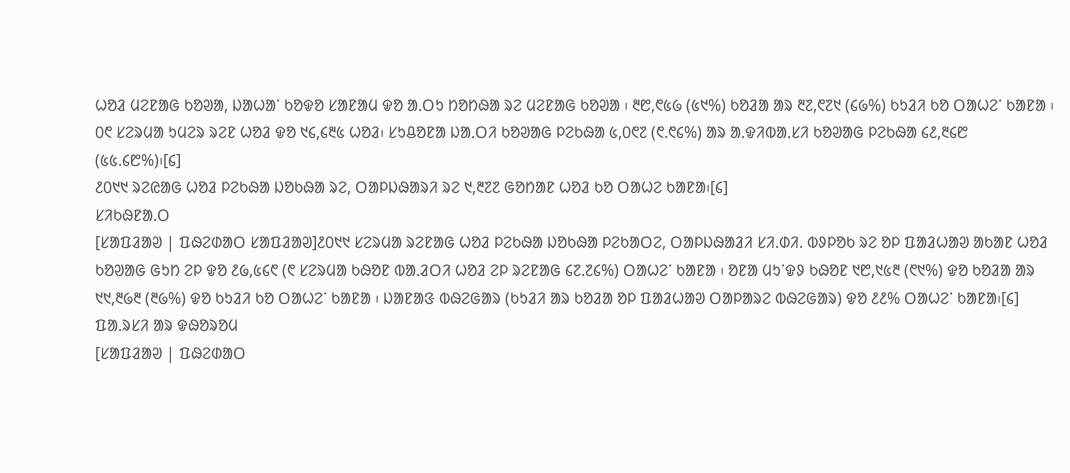ᱦᱚᱲ ᱢᱮᱱᱟᱜ ᱠᱚᱣᱟ, ᱡᱟᱦᱟᱸ ᱠᱚᱫᱚ ᱥᱟᱱᱟᱢ ᱫᱚ ᱟᱹᱛᱩ ᱴᱚᱴᱷᱟ ᱨᱮ ᱢᱮᱱᱟᱜ ᱠᱚᱣᱟ ᱾ ᱓᱘,᱖᱕᱙ (᱕᱑%) ᱠᱚᱲᱟ ᱟᱨ ᱓᱗,᱖᱗᱑ (᱔᱙%) ᱠᱩᱲᱤ ᱠᱚ ᱛᱟᱦᱮᱸ ᱠᱟᱱᱟ ᱾ ᱐᱖ ᱥᱮᱨᱢᱟ ᱩᱢᱮᱨ ᱨᱮᱱ ᱦᱚᱲ ᱫᱚ ᱑᱔,᱔᱓᱕ ᱦᱚᱲ᱾ ᱥᱩᱪᱚᱱᱟ ᱡᱟᱹᱛᱤ ᱠᱚᱣᱟᱜ ᱞᱮᱠᱷᱟ ᱕,᱐᱖᱗ (᱖.᱖᱔%) ᱟᱨ ᱟᱹᱫᱤᱵᱟᱹᱥᱤ ᱠᱚᱣᱟᱜ ᱞᱮᱠᱷᱟ ᱔᱒,᱓᱔᱘ (᱕᱕.᱔᱘%)᱾[᱔]
᱒᱐᱑᱑ ᱨᱮᱭᱟᱜ ᱦᱚᱲ ᱞᱮᱠᱷᱟ ᱡᱚᱠᱷᱟ ᱨᱮ, ᱛᱟᱞᱡᱷᱟᱨᱤ ᱨᱮ ᱑,᱓᱗᱗ ᱜᱚᱴᱟᱱ ᱦᱚᱲ ᱠᱚ ᱛᱟᱦᱮ ᱠᱟᱱᱟ᱾[᱔]
ᱥᱤᱠᱷᱱᱟᱹᱛ
[ᱥᱟᱯᱲᱟᱣ | ᱯᱷᱮᱰᱟᱛ ᱥᱟᱯᱲᱟᱣ]᱒᱐᱑᱑ ᱥᱮᱨᱢᱟ ᱨᱮᱱᱟᱜ ᱦᱚᱲ ᱞᱮᱠᱷᱟ ᱡᱚᱠᱷᱟ ᱞᱮᱠᱟᱛᱮ, ᱛᱟᱞᱡᱷᱟᱲᱤ ᱥᱤ.ᱰᱤ. ᱵᱽᱞᱚᱠ ᱨᱮ ᱚᱞ ᱯᱟᱲᱦᱟᱣ ᱟᱠᱟᱱ ᱦᱚᱲ ᱠᱚᱣᱟᱜ ᱜᱩᱴ ᱮᱞ ᱫᱚ ᱒᱙,᱕᱔᱖ (᱖ ᱥᱮᱨᱢᱟ ᱠᱷᱚᱱ ᱵᱟᱹᱲᱛᱤ ᱦᱚᱲ ᱮᱞ ᱨᱮᱱᱟᱜ ᱔᱗.᱗᱔%) ᱛᱟᱦᱮᱸ ᱠᱟᱱᱟ ᱾ ᱚᱱᱟ ᱢᱩᱸᱫᱽ ᱠᱷᱚᱱ ᱑᱘,᱑᱕᱓ (᱖᱑%) ᱫᱚ ᱠᱚᱲᱟ ᱟᱨ ᱑᱑,᱓᱙᱓ (᱓᱙%) ᱫᱚ ᱠᱩᱲᱤ ᱠᱚ ᱛᱟᱦᱮᱸ ᱠᱟᱱᱟ ᱾ ᱡᱟᱱᱟᱝ ᱵᱷᱮᱜᱟᱨ (ᱠᱩᱲᱤ ᱟᱨ ᱠᱚᱲᱟ ᱚᱞ ᱯᱟᱲᱦᱟᱣ ᱛᱟᱞᱟᱨᱮ ᱵᱷᱮᱜᱟᱨ) ᱫᱚ ᱒᱒% ᱛᱟᱦᱮᱸ ᱠᱟᱱᱟ᱾[᱔]
ᱯᱟᱹᱨᱥᱤ ᱟᱨ ᱫᱷᱚᱨᱚᱢ
[ᱥᱟᱯᱲᱟᱣ | ᱯᱷᱮᱰᱟᱛ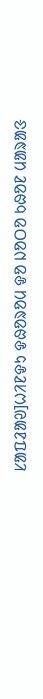ᱥᱟᱯᱲᱟᱣ]ᱦᱤᱱᱫᱩ ᱫᱷᱚᱨᱚᱢ ᱫᱚ ᱡᱚᱛᱚ ᱠᱷᱚᱱ ᱢᱟᱨᱟᱝ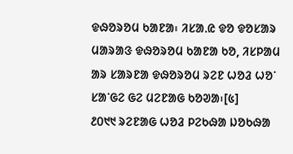ᱫᱷᱚᱨᱚᱢ ᱠᱟᱱᱟ᱾ ᱤᱥᱟᱹᱭ ᱫᱚ ᱫᱚᱥᱟᱨ ᱢᱟᱨᱟᱝ ᱫᱷᱚᱨᱚᱢ ᱠᱟᱱᱟ ᱠᱚ, ᱤᱥᱞᱟᱢ ᱟᱨ ᱥᱟᱨᱱᱟ ᱫᱷᱚᱨᱚᱢ ᱨᱮᱱ ᱦᱚᱲ ᱦᱚᱸ ᱥᱟᱸᱜᱮ ᱜᱮ ᱢᱮᱱᱟᱜ ᱠᱚᱣᱟ᱾[᱕]
᱒᱐᱑᱑ ᱨᱮᱱᱟᱜ ᱦᱚᱲ ᱞᱮᱠᱷᱟ ᱡᱚᱠᱷᱟ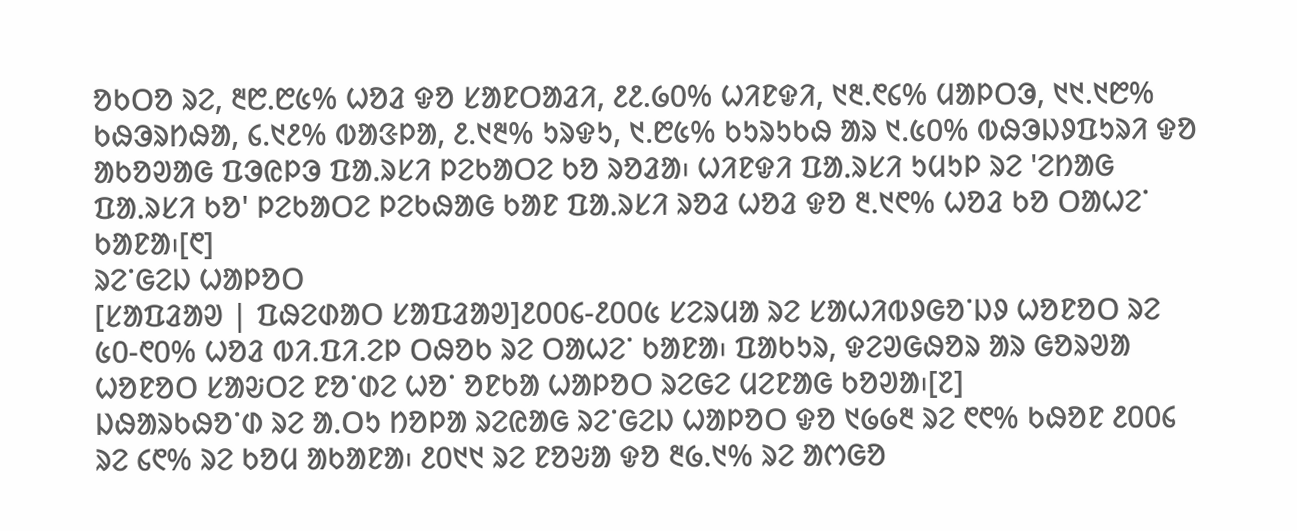ᱚᱠᱛᱚ ᱨᱮ, ᱓᱘.᱘᱕% ᱦᱚᱲ ᱫᱚ ᱥᱟᱱᱛᱟᱲᱤ, ᱒᱒.᱙᱐% ᱦᱤᱱᱫᱤ, ᱑᱓.᱖᱔% ᱢᱟᱞᱛᱳ, ᱑᱑.᱑᱘% ᱠᱷᱳᱨᱴᱷᱟ, ᱔.᱑᱒% ᱵᱟᱝᱞᱟ, ᱒.᱑᱓% ᱩᱨᱫᱩ, ᱑.᱘᱕% ᱠᱩᱨᱩᱠᱷ ᱟᱨ ᱑.᱕᱐% ᱵᱷᱳᱡᱽᱯᱩᱨᱤ ᱫᱚ ᱟᱠᱚᱣᱟᱜ ᱯᱳᱭᱞᱳ ᱯᱟᱹᱨᱥᱤ ᱞᱮᱠᱟᱛᱮ ᱠᱚ ᱨᱚᱲᱟ᱾ ᱦᱤᱱᱫᱤ ᱯᱟᱹᱨᱥᱤ ᱩᱢᱩᱞ ᱨᱮ 'ᱮᱴᱟᱜ ᱯᱟᱹᱨᱥᱤ ᱠᱚ' ᱞᱮᱠᱟᱛᱮ ᱞᱮᱠᱷᱟᱜ ᱠᱟᱱ ᱯᱟᱹᱨᱥᱤ ᱨᱚᱲ ᱦᱚᱲ ᱫᱚ ᱓.᱑᱖% ᱦᱚᱲ ᱠᱚ ᱛᱟᱦᱮᱸ ᱠᱟᱱᱟ᱾[᱖]
ᱨᱮᱸᱜᱮᱡ ᱦᱟᱞᱚᱛ
[ᱥᱟᱯᱲᱟᱣ | ᱯᱷᱮᱰᱟᱛ ᱥᱟᱯᱲᱟᱣ]᱒᱐᱐᱔-᱒᱐᱐᱕ ᱥᱮᱨᱢᱟ ᱨᱮ ᱥᱟᱦᱤᱵᱽᱜᱚᱸᱡᱽ ᱦᱚᱱᱚᱛ ᱨᱮ ᱕᱐-᱖᱐% ᱦᱚᱲ ᱵᱤ.ᱯᱤ.ᱮᱞ ᱛᱷᱚᱠ ᱨᱮ ᱛᱟᱦᱮᱸ ᱠᱟᱱᱟ᱾ ᱯᱟᱠᱩᱨ, ᱫᱮᱣᱜᱷᱚᱨ ᱟᱨ ᱜᱚᱨᱣᱟ ᱦᱚᱱᱚᱛ ᱥᱟᱶᱛᱮ ᱱᱚᱸᱰᱮ ᱦᱚᱸ ᱚᱱᱠᱟ ᱦᱟᱞᱚᱛ ᱨᱮᱜᱮ ᱢᱮᱱᱟᱜ ᱠᱚᱣᱟ᱾[᱗]
ᱡᱷᱟᱨᱠᱷᱚᱸᱰ ᱨᱮ ᱟᱹᱛᱩ ᱴᱚᱞᱟ ᱨᱮᱭᱟᱜ ᱨᱮᱸᱜᱮᱡ ᱦᱟᱞᱚᱛ ᱫᱚ ᱑᱙᱙᱓ ᱨᱮ ᱖᱖% ᱠᱷᱚᱱ ᱒᱐᱐᱔ ᱨᱮ ᱔᱖% ᱨᱮ ᱠᱚᱢ ᱟᱠᱟᱱᱟ᱾ ᱒᱐᱑᱑ ᱨᱮ ᱱᱚᱶᱟ ᱫᱚ ᱓᱙.᱑% ᱨᱮ ᱟᱬᱜᱚ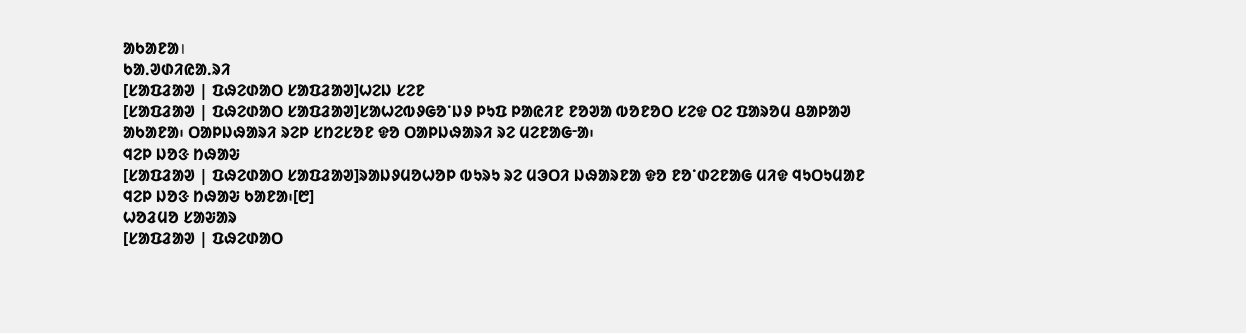ᱟᱠᱟᱱᱟ।
ᱠᱟᱹᱣᱰᱤᱭᱟᱹᱨᱤ
[ᱥᱟᱯᱲᱟᱣ | ᱯᱷᱮᱰᱟᱛ ᱥᱟᱯᱲᱟᱣ]ᱦᱮᱡ ᱥᱮᱱ
[ᱥᱟᱯᱲᱟᱣ | ᱯᱷᱮᱰᱟᱛ ᱥᱟᱯᱲᱟᱣ]ᱥᱟᱦᱮᱵᱽᱜᱚᱸᱡᱽ ᱞᱩᱯ ᱞᱟᱭᱤᱱ ᱱᱚᱣᱟ ᱵᱚᱱᱚᱛ ᱥᱮᱫ ᱛᱮ ᱯᱟᱨᱚᱢ ᱪᱟᱞᱟᱣ ᱟᱠᱟᱱᱟ᱾ ᱛᱟᱞᱡᱷᱟᱨᱤ ᱨᱮᱞ ᱥᱴᱮᱥᱚᱱ ᱫᱚ ᱛᱟᱞᱡᱷᱟᱨᱤ ᱨᱮ ᱢᱮᱱᱟᱜᱼᱟ᱾
ᱧᱮᱞ ᱡᱚᱝ ᱴᱷᱟᱶ
[ᱥᱟᱯᱲᱟᱣ | ᱯᱷᱮᱰᱟᱛ ᱥᱟᱯᱲᱟᱣ]ᱨᱟᱡᱽᱢᱚᱦᱚᱞ ᱵᱩᱨᱩ ᱨᱮ ᱢᱳᱛᱤ ᱡᱷᱟᱨᱱᱟ ᱫᱚ ᱱᱚᱸᱰᱮᱱᱟᱜ ᱢᱤᱫ ᱧᱩᱛᱩᱢᱟᱱ ᱧᱮᱞ ᱡᱚᱝ ᱴᱷᱟᱶ ᱠᱟᱱᱟ᱾[᱘]
ᱦᱚᱲᱢᱚ ᱥᱟᱶᱟᱨ
[ᱥᱟᱯᱲᱟᱣ | ᱯᱷᱮᱰᱟᱛ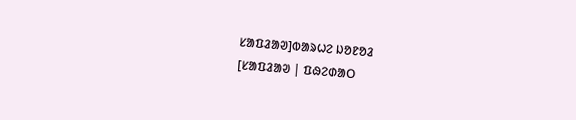ᱥᱟᱯᱲᱟᱣ]ᱵᱟᱨᱦᱮ ᱡᱚᱱᱚᱲ
[ᱥᱟᱯᱲᱟᱣ | ᱯᱷᱮᱰᱟᱛ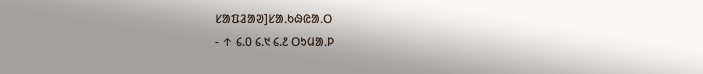ᱥᱟᱯᱲᱟᱣ]ᱥᱟᱹᱠᱷᱭᱟᱹᱛ
- ↑ ᱔.᱐ ᱔.᱑ ᱔.᱒ ᱛᱩᱢᱟᱹᱞ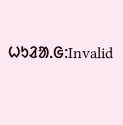ᱦᱩᱲᱟᱹᱜ:Invalid